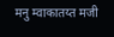मनु म्वाकातय्त मजी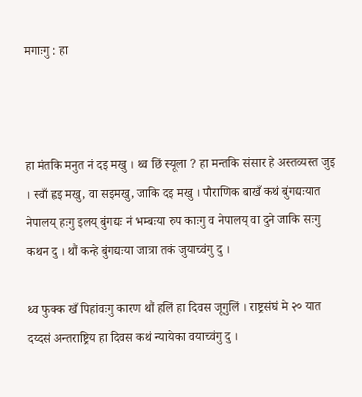मगाःगु : हा



हा मंतकि मनुत नं दइ मखु । थ्व छिं स्यूला ? हा मन्तकि संसार हे अस्तव्यस्त जुइ । स्वाँ ह्वइ मखु, वा सइमखु, जाकि दइ मखु । पौराणिक बाखँ कथं बुंगद्यःयात नेपालय् हःगु इलय् बुंगद्यः नं भम्बःया रुप काःगु व नेपालय् वा दुने जाकि सःगु कथन दु । थौं कन्हे बुंगद्यःया जात्रा तकं जुयाच्वंगु दु ।

थ्व फुक्क खँ पिहांवःगु कारण थौं हलिं हा दिवस जूगुलिं । राष्ट्रसंघं मे २० यात दय्दसं अन्तराष्ट्रिय हा दिवस कथं न्यायेका वयाच्वंगु दु ।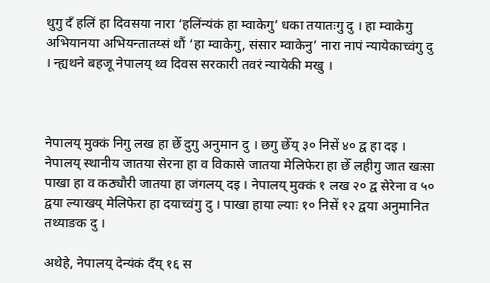थुगु दँ हलिं हा दिवसया नारा ‘हलिंन्यंकं हा म्वाकेगु’ धका तयातःगु दु । हा म्वाकेगु अभियानया अभियन्तातय्सं थौं ‘हा म्वाकेगु, संसार म्वाकेनु’ नारा नापं न्यायेकाच्वंगु दु । न्ह्यथने बहजू नेपालय् थ्व दिवस सरकारी तवरं न्यायेकी मखु ।



नेपालय् मुक्कं निगु लख हा छेँ दुगु अनुमान दु । छगु छेँय् ३० निसें ४० द्व हा दइ । नेपालय् स्थानीय जातया सेरना हा व विकासे जातया मेलिफेरा हा छेँ लहीगु जात खःसा पाखा हा व कठ्यौरी जातया हा जंगलय् दइ । नेपालय् मुक्कं १ लख २० द्व सेरेना व ५० द्वया ल्याखय् मेलिफेरा हा दयाच्वंगु दु । पाखा हाया ल्याः १० निसें १२ द्वया अनुमानित तथ्याङक दु ।

अथेहे, नेपालय् देन्यंकं दँय् १६ स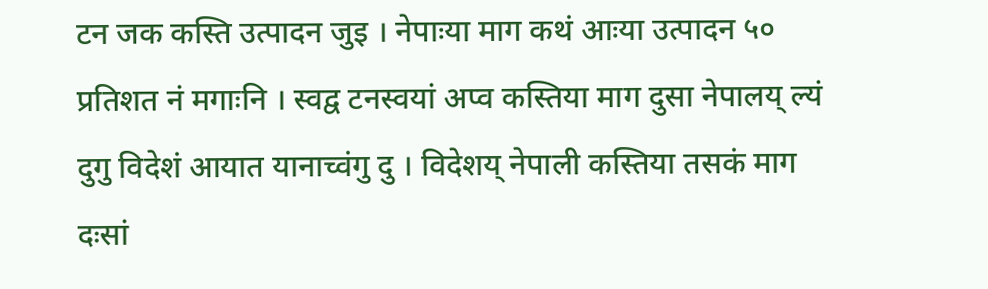टन जक कस्ति उत्पादन जुइ । नेपाःया माग कथं आःया उत्पादन ५० प्रतिशत नं मगाःनि । स्वद्व टनस्वयां अप्व कस्तिया माग दुसा नेपालय् ल्यं दुगु विदेशं आयात यानाच्वंगु दु । विदेशय् नेपाली कस्तिया तसकं माग दःसां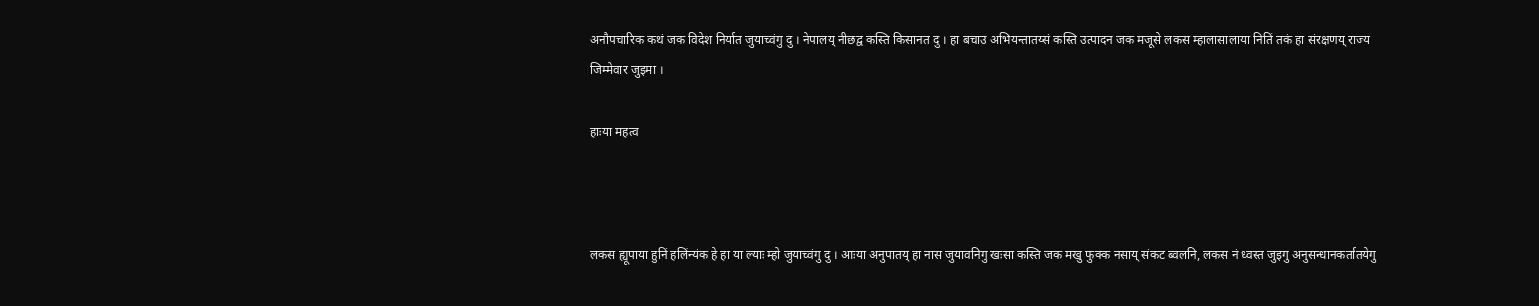अनौपचारिक कथं जक विदेश निर्यात जुयाच्वंगु दु । नेपालय् नीछद्व कस्ति किसानत दु । हा बचाउ अभियन्तातय्सं कस्ति उत्पादन जक मजूसे लकस म्हालासालाया नितिं तकं हा संरक्षणय् राज्य जिम्मेवार जुइमा ।

हाःया महत्व



लकस ह्यूपाया हुनिं हलिंन्यंक हे हा या ल्याः म्हो जुयाच्वंगु दु । आःया अनुपातय् हा नास जुयावनिगु खःसा कस्ति जक मखु फुक्क नसाय् संकट ब्वलनि, लकस नं ध्वस्त जुइगु अनुसन्धानकर्तातयेगु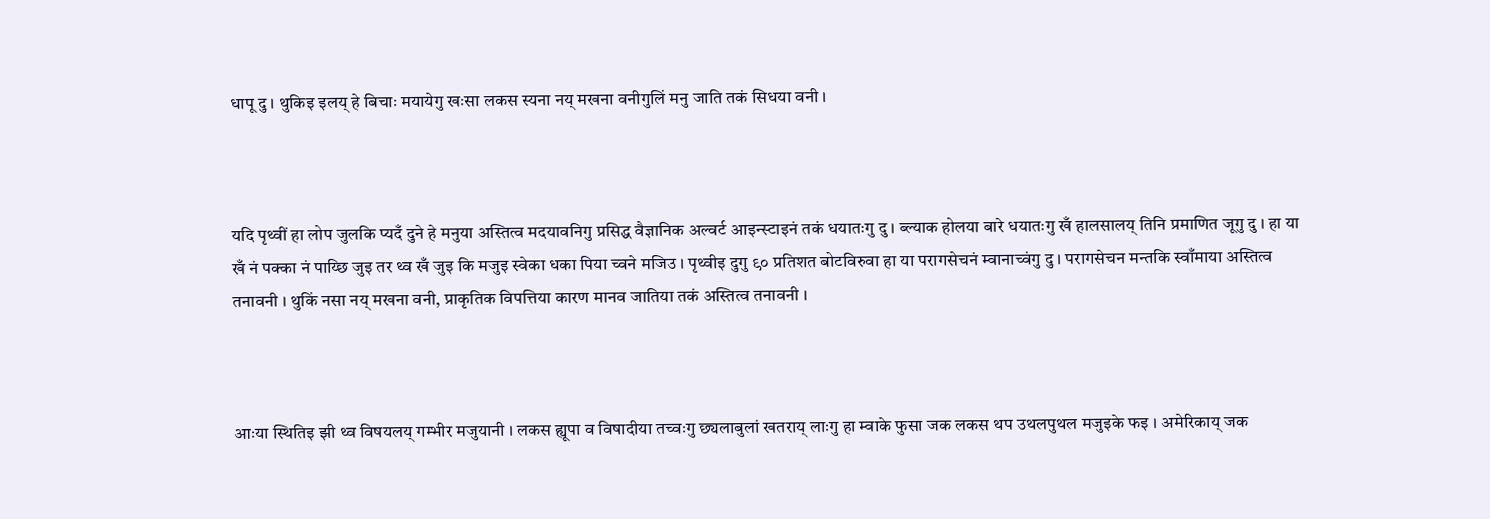धापू दु । थुकिइ इलय् हे बिचाः मयायेगु खःसा लकस स्यना नय् मखना वनीगुलिं मनु जाति तकं सिधया वनी ।



यदि पृथ्वीं हा लोप जुलकि प्यदँ दुने हे मनुया अस्तित्व मदयावनिगु प्रसिद्ध वैज्ञानिक अल्वर्ट आइन्स्टाइनं तकं धयातःगु दु । ब्ल्याक होलया बारे धयातःगु खँ हालसालय् तिनि प्रमाणित जूगु दु । हा या खँ नं पक्का नं पाय्छि जुइ तर थ्व खँ जुइ कि मजुइ स्वेका धका पिया च्वने मजिउ । पृथ्वीइ दुगु ९० प्रतिशत बोटविरुवा हा या परागसेचनं म्वानाच्वंगु दु । परागसेचन मन्तकि स्वाँमाया अस्तित्व तनावनी । थुकिं नसा नय् मखना वनी, प्राकृतिक विपत्तिया कारण मानव जातिया तकं अस्तित्व तनावनी ।



आःया स्थितिइ झी थ्व विषयलय् गम्भीर मजुयानी । लकस ह्यूपा व विषादीया तच्वःगु छ्यलाबुलां खतराय् लाःगु हा म्वाके फुसा जक लकस थप उथलपुथल मजुइके फइ । अमेरिकाय् जक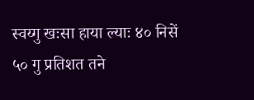स्वय्गु खःसा हाया ल्याः ४० निसें ५० गु प्रतिशत तने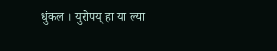धुंकल । युरोपय् हा या ल्या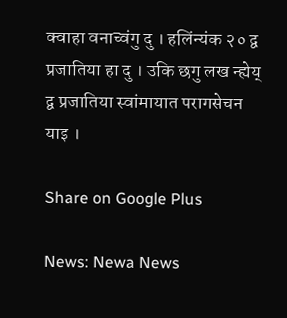क्वाहा वनाच्वंगु दु । हलिंन्यंक २० द्व प्रजातिया हा दु । उकि छगु लख न्ह्येय् द्व प्रजातिया स्वांमायात परागसेचन याइ ।

Share on Google Plus

News: Newa News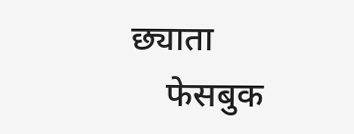छ्याता
    फेसबुक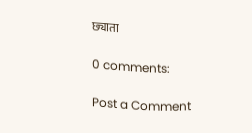छ्याता

0 comments:

Post a Comment